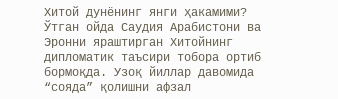Хитой дунёнинг янги ҳакамими?
Ўтган ойда Саудия Арабистони ва Эронни яраштирган Хитойнинг дипломатик таъсири тобора ортиб бормоқда. Узоқ йиллар давомида “сояда” қолишни афзал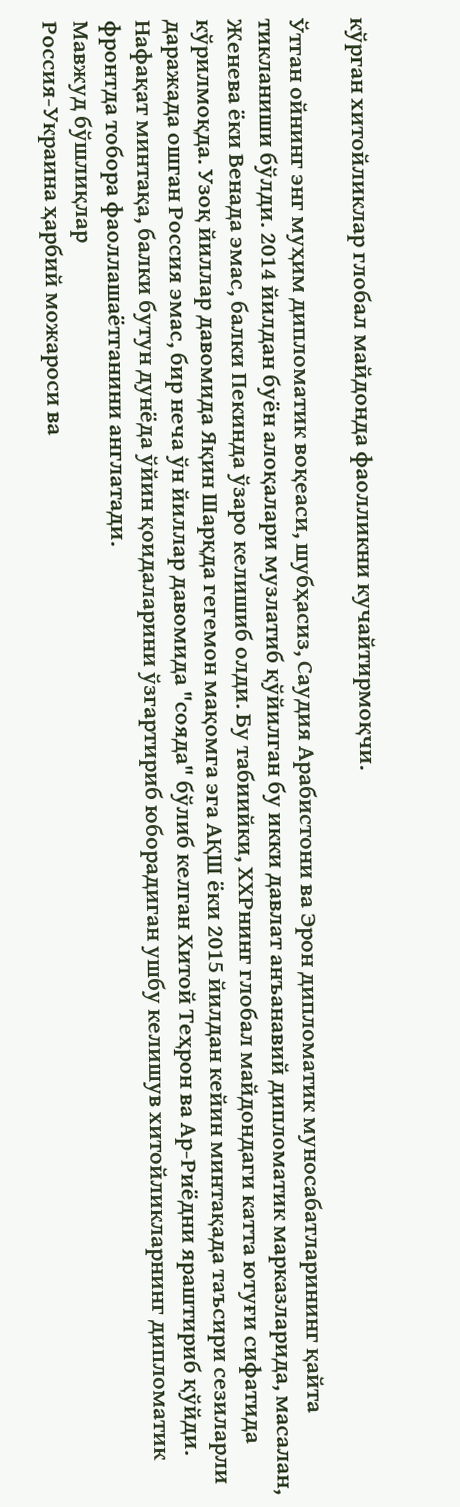кўрган хитойликлар глобал майдонда фаолликни кучайтирмоқчи.

Ўтган ойнинг энг муҳим дипломатик воқеаси, шубҳасиз, Саудия Арабистони ва Эрон дипломатик муносабатларининг қайта тикланиши бўлди. 2014 йилдан буён алоқалари музлатиб қўйилган бу икки давлат анъанавий дипломатик марказларида, масалан, Женева ёки Венада эмас, балки Пекинда ўзаро келишиб олди. Бу табиийки, ХХРнинг глобал майдондаги катта ютуғи сифатида кўрилмоқда. Узоқ йиллар давомида Яқин Шарқда гегемон мақомга эга АҚШ ёки 2015 йилдан кейин минтақада таъсири сезиларли даражада ошган Россия эмас, бир неча ўн йиллар давомида "сояда" бўлиб келган Хитой Теҳрон ва Ар-Риёдни яраштириб қўйди. Нафақат минтақа, балки бутун дунёда ўйин қоидаларини ўзгартириб юборадиган ушбу келишув хитойликларнинг дипломатик фронтда тобора фаоллашаётганини англатади.
Мавжуд бўшлиқлар
Россия-Украина ҳарбий можароси ва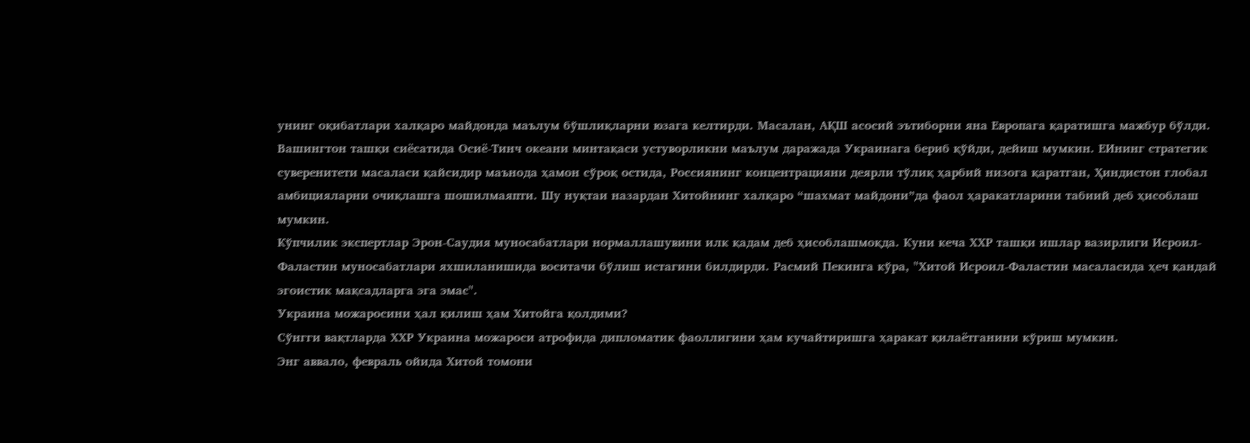унинг оқибатлари халқаро майдонда маълум бўшлиқларни юзага келтирди. Масалан, АҚШ асосий эътиборни яна Европага қаратишга мажбур бўлди. Вашингтон ташқи сиёсатида Осиё-Тинч океани минтақаси устуворликни маълум даражада Украинага бериб қўйди, дейиш мумкин. ЕИнинг стратегик суверенитети масаласи қайсидир маънода ҳамон сўроқ остида, Россиянинг концентрацияни деярли тўлиқ ҳарбий низога қаратган, Ҳиндистон глобал амбицияларни очиқлашга шошилмаяпти. Шу нуқтаи назардан Хитойнинг халқаро “шахмат майдони”да фаол ҳаракатларини табиий деб ҳисоблаш мумкин.
Кўпчилик экспертлар Эрон-Саудия муносабатлари нормаллашувини илк қадам деб ҳисоблашмоқда. Куни кеча ХХР ташқи ишлар вазирлиги Исроил-Фаластин муносабатлари яхшиланишида воситачи бўлиш истагини билдирди. Расмий Пекинга кўра, "Хитой Исроил-Фаластин масаласида ҳеч қандай эгоистик мақсадларга эга эмас".
Украина можаросини ҳал қилиш ҳам Хитойга қолдими?
Сўнгги вақтларда ХХР Украина можароси атрофида дипломатик фаоллигини ҳам кучайтиришга ҳаракат қилаётганини кўриш мумкин.
Энг аввало, февраль ойида Хитой томони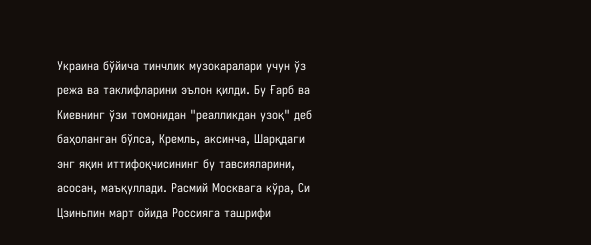Украина бўйича тинчлик музокаралари учун ўз режа ва таклифларини эълон қилди. Бу Ғарб ва Киевнинг ўзи томонидан "реалликдан узоқ" деб баҳоланган бўлса, Кремль, аксинча, Шарқдаги энг яқин иттифоқчисининг бу тавсияларини, асосан, маъқуллади. Расмий Москвага кўра, Си Цзиньпин март ойида Россияга ташрифи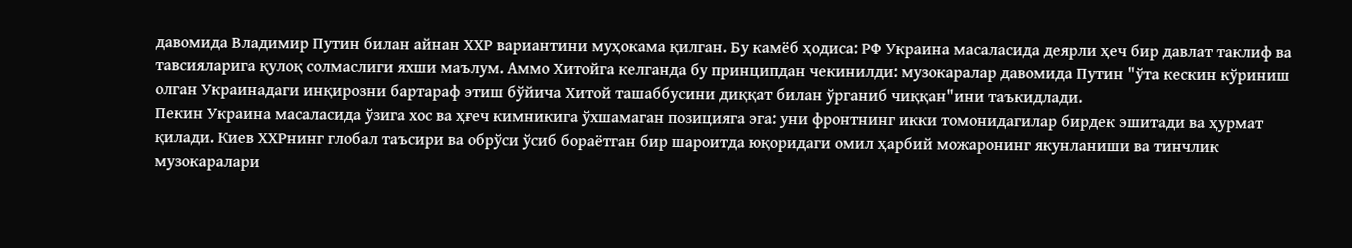давомида Владимир Путин билан айнан ХХР вариантини муҳокама қилган. Бу камёб ҳодиса: РФ Украина масаласида деярли ҳеч бир давлат таклиф ва тавсияларига қулоқ солмаслиги яхши маълум. Аммо Хитойга келганда бу принципдан чекинилди: музокаралар давомида Путин "ўта кескин кўриниш олган Украинадаги инқирозни бартараф этиш бўйича Хитой ташаббусини диққат билан ўрганиб чиққан"ини таъкидлади.
Пекин Украина масаласида ўзига хос ва ҳғеч кимникига ўхшамаган позицияга эга: уни фронтнинг икки томонидагилар бирдек эшитади ва ҳурмат қилади. Киев ХХРнинг глобал таъсири ва обрўси ўсиб бораётган бир шароитда юқоридаги омил ҳарбий можаронинг якунланиши ва тинчлик музокаралари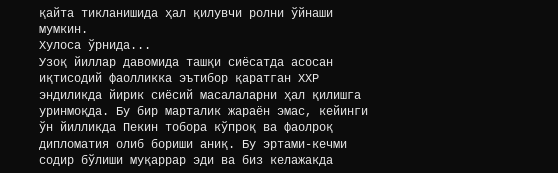қайта тикланишида ҳал қилувчи ролни ўйнаши мумкин.
Хулоса ўрнида...
Узоқ йиллар давомида ташқи сиёсатда асосан иқтисодий фаолликка эътибор қаратган ХХР эндиликда йирик сиёсий масалаларни ҳал қилишга уринмоқда. Бу бир марталик жараён эмас, кейинги ўн йилликда Пекин тобора кўпроқ ва фаолроқ дипломатия олиб бориши аниқ. Бу эртами-кечми содир бўлиши муқаррар эди ва биз келажакда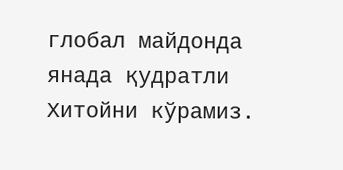глобал майдонда янада қудратли Хитойни кўрамиз.